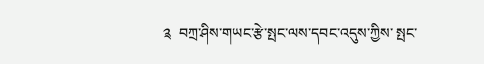༉  བཀྲ་ཤིས་གཡང་རྩེ་སྤང་ལས་དབང་འདུས་ཀྱིས་ སྤང་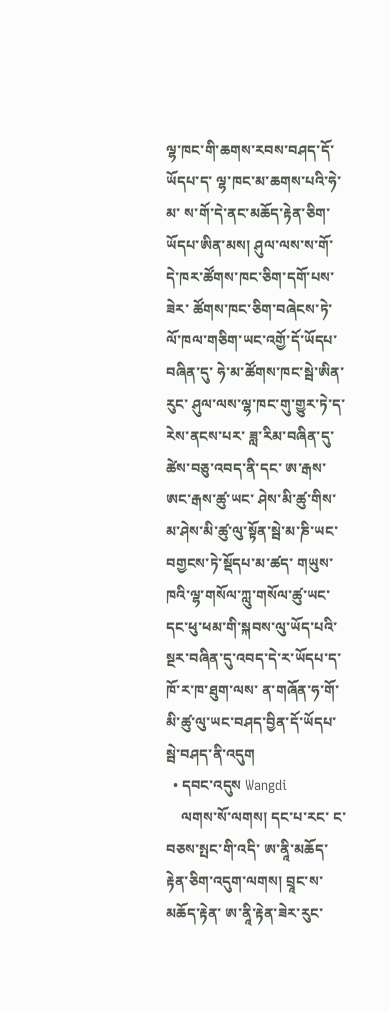ལྷ་ཁང་གི་ཆགས་རབས་བཤད་དོ་ཡོདཔ་ད་ ལྷ་ཁང་མ་ཆགས་པའི་ཧེ་མ་ ས་གོ་དེ་ནང་མཆོད་རྟེན་ཅིག་ཡོདཔ་ཨིན་མས། ཤུལ་ལས་ས་གོ་དེ་ཁར་ཚོགས་ཁང་ཅིག་དགོ་པས་ཟེར་ ཚོགས་ཁང་ཅིག་བཞེངས་ཏེ་ ལོ་ཁལ་གཅིག་ཡང་འགྱོ་དོ་ཡོདཔ་བཞིན་དུ་ ཧེ་མ་ཚོགས་ཁང་སྦེ་ཨིན་རུང་ ཤུལ་ལས་ལྷ་ཁང་གུ་གྱུར་ཏེ་ད་རེས་ནངས་པར་ ཟླ་རིམ་བཞིན་དུ་ཚེས་བཅུ་འབད་ནི་དང་ ཨ་རྒས་ཨང་རྒས་ཚུ་ཡང་ ཤེས་མི་ཚུ་གིས་མ་ཤེས་མི་ཚུ་ལུ་སྟོན་སྦེ་མ་ཎི་ཡང་བགྱངས་ཏེ་སྡོདཔ་མ་ཚད་ གཡུས་ཁའི་ལྷ་གསོལ་ཀླུ་གསོལ་ཚུ་ཡང་ དང་ཕུ་ཕམ་གི་སྐབས་ལུ་ཡོད་པའི་སྔར་བཞིན་དུ་འབད་དེ་ར་ཡོདཔ་ད་ ཁོ་ར་ཁ་ཐུག་ལས་ ན་གཞོན་ཧ་གོ་མི་ཚུ་ལུ་ཡང་བཤད་བྱིན་དོ་ཡོདཔ་སྦེ་བཤད་ནི་འདུག
  • དབང་འདུས Wangdi
    ལགས་སོ་ལགས། དང་པ་རང་ ང་བཅས་སྤང་གི་འདི་ ཨ་ནཱི་མཆོད་རྟེན་ཅིག་འདུག་ལགས། བྲཱང་ས་མཆོད་རྟེན་ ཨ་ནཱི་རྟེན་ཟེར་རུང་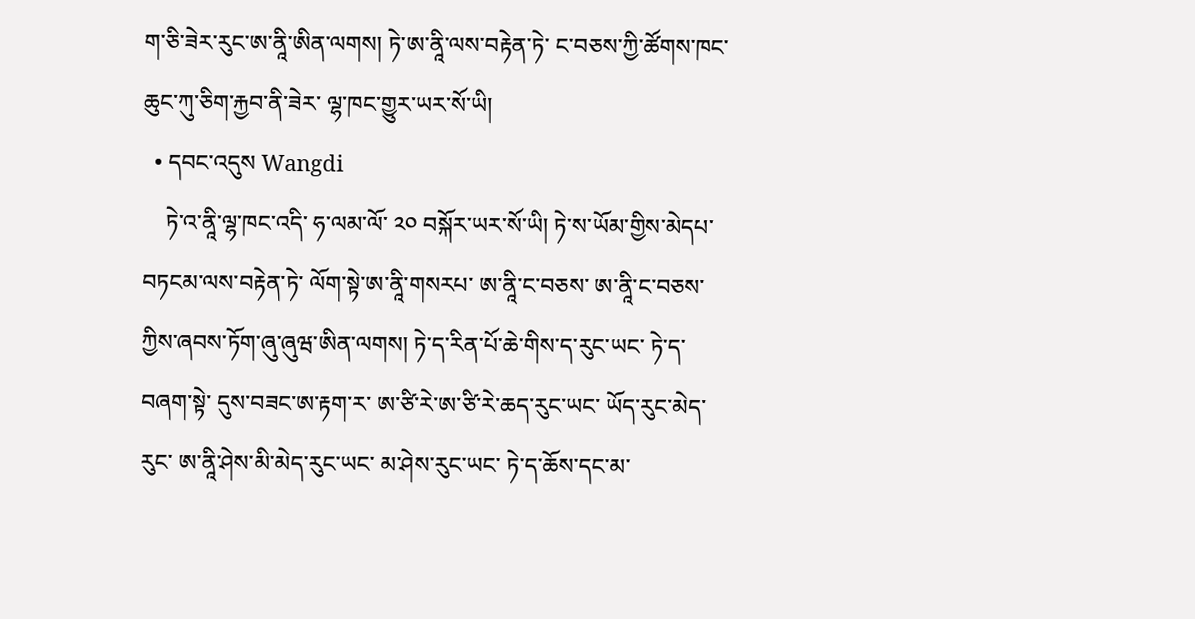ག་ཅི་ཟེར་རུང་ཨ་ནཱི་ཨིན་ལགས། ཏེ་ཨ་ནཱི་ལས་བརྟེན་ཏེ་ ང་བཅས་ཀྱི་ཚོགས་ཁང་ཆུང་ཀུ་ཅིག་རྐྱབ་ནི་ཟེར་ ལྷ་ཁང་གྱུར་ཡར་སོ་ཡི།
  • དབང་འདུས Wangdi
    ཏེ་འ་ནཱི་ལྷ་ཁང་འདི་ ཧ་ལམ་ལོ་ ༢༠ བསྐོར་ཡར་སོ་ཡི། ཏེ་ས་ཡོམ་གྱིས་མེདཔ་བཏངམ་ལས་བརྟེན་ཏེ་ ལོག་སྟེ་ཨ་ནཱི་གསརཔ་ ཨ་ནཱི་ང་བཅས་ ཨ་ནཱི་ང་བཅས་ཀྱིས་ཞབས་ཏོག་ཞུ་ཞུཝ་ཨིན་ལགས། ཏེ་ད་རིན་པོ་ཆེ་གིས་ད་རུང་ཡང་ ཏེ་ད་བཞག་སྟེ་ དུས་བཟང་ཨ་རྟག་ར་ ཨ་ཙི་རེ་ཨ་ཙི་རེ་ཆད་རུང་ཡང་ ཡོད་རུང་མེད་རུང་ ཨ་ནཱི་ཤེས་མི་མེད་རུང་ཡང་ མ་ཤེས་རུང་ཡང་ ཏེ་ད་ཆོས་དང་མ་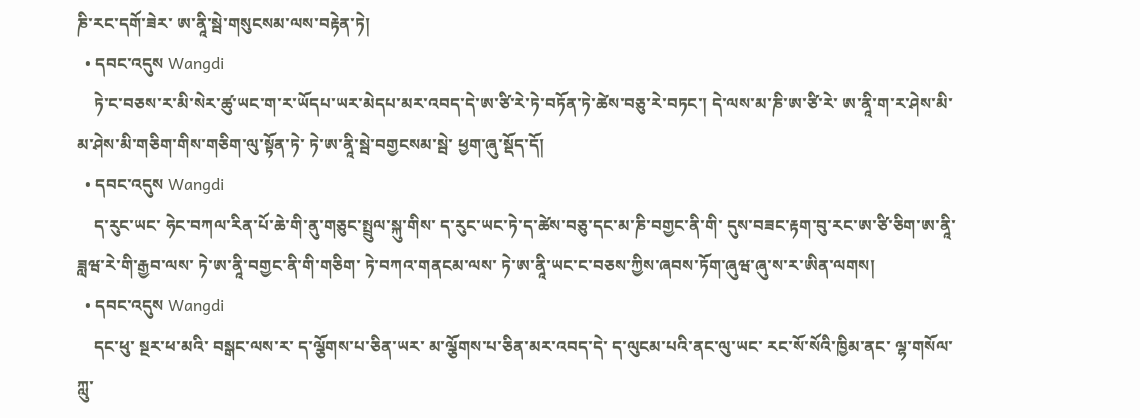ཎི་རང་དགོ་ཟེར་ ཨ་ནཱི་སྦེ་གསུངསམ་ལས་བརྟེན་ཏེ།
  • དབང་འདུས Wangdi
    ཏེ་ང་བཅས་ར་མི་སེར་ཚུ་ཡང་ག་ར་ཡོདཔ་ཡར་མེདཔ་མར་འབད་དེ་ཨ་ཙི་རེ་ཏེ་བཏོན་ཏེ་ཚེས་བཅུ་རེ་བཏང་། དེ་ལས་མ་ཎི་ཨ་ཙི་རེ་ ཨ་ནཱི་ག་ར་ཤེས་མི་མ་ཤེས་མི་གཅིག་གིས་གཅིག་ལུ་སྟོན་ཏེ་ ཏེ་ཨ་ནཱི་སྦེ་བགྱངསམ་སྦེ་ ཕྱག་ཞུ་སྡོད་དོ།
  • དབང་འདུས Wangdi
    ད་རུང་ཡང་ ཧེང་བཀལ་རིན་པོ་ཆེ་གི་ནུ་གཅུང་སྤྲུལ་སྐུ་གིས་ ད་རུང་ཡང་ཏེ་ད་ཚེས་བཅུ་དང་མ་ཎི་བགྱང་ནི་གི་ དུས་བཟང་རྟག་བུ་རང་ཨ་ཙི་ཅིག་ཨ་ནཱི་ཟླཝ་རེ་གི་རྒྱབ་ལས་ ཏེ་ཨ་ནཱི་བགྱང་ནི་གི་གཅིག་ ཏེ་བཀའ་གནངམ་ལས་ ཏེ་ཨ་ནཱི་ཡང་ང་བཅས་ཀྱིས་ཞབས་ཏོག་ཞུཝ་ཞུ་ས་ར་ཨིན་ལགས།
  • དབང་འདུས Wangdi
    དང་ཕུ་ སྔར་ཕ་མའི་ བསྒང་ལས་ར་ ད་ལྕོགས་པ་ཅིན་ཡར་ མ་ལྕོགས་པ་ཅིན་མར་འབད་དེ་ ད་ལུངམ་པའི་ནང་ལུ་ཡང་ རང་སོ་སོའི་ཁྱིམ་ནང་ ལྷ་གསོལ་ཀླུ་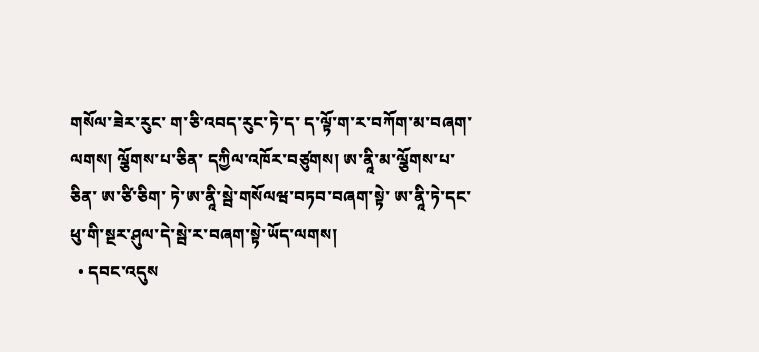གསོལ་ཟེར་རུང་ ག་ཅི་འབད་རུང་ཏེ་ད་ ད་ལྟོ་ག་ར་བཀོག་མ་བཞག་ལགས། ལྕོགས་པ་ཅིན་ དཀྱིལ་འཁོར་བཙུགས། ཨ་ནཱི་མ་ལྕོགས་པ་ཅིན་ ཨ་ཙི་ཅིག་ ཏེ་ཨ་ནཱི་སྦེ་གསོལཝ་བཏབ་བཞག་སྟེ་ ཨ་ནཱི་ཏེ་དང་ཕུ་གི་སྔར་ཤུལ་དེ་སྦེ་ར་བཞག་སྟེ་ཡོད་ལགས།
  • དབང་འདུས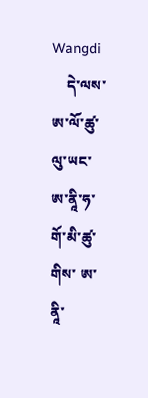Wangdi
    དེ་ལས་ ཨ་ལོ་ཚུ་ལུ་ཡང་ ཨ་ནཱི་ཧ་གོ་མི་ཚུ་གིས་ ཨ་ནཱི་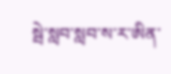སྦེ་སླབ་སླབ་ས་ར་ཨིན་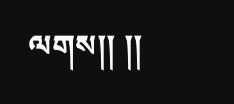ལགས།། །།